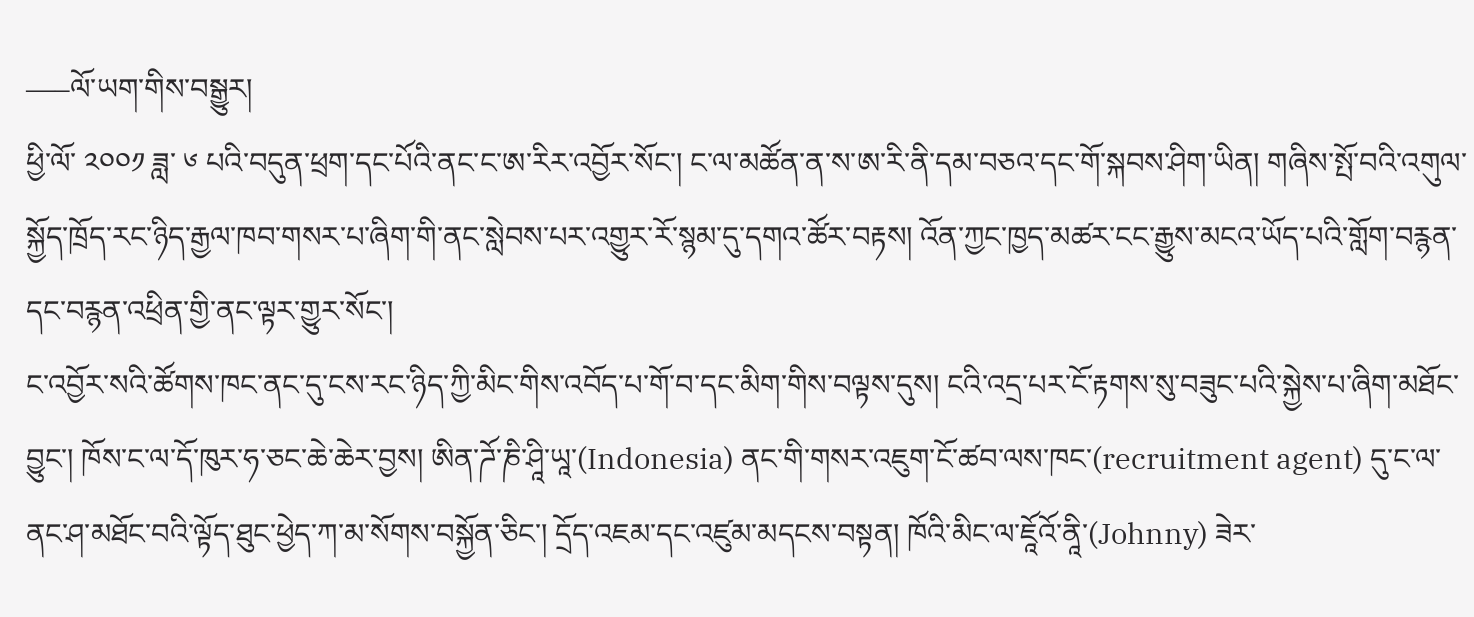—–ལོ་ཡག་གིས་བསྒྱུར།
ཕྱི་ལོ་ ༢༠༠༡ ཟླ་ ༦ པའི་བདུན་ཕྲག་དང་པོའི་ནང་ང་ཨ་རིར་འབྱོར་སོང་། ང་ལ་མཚོན་ན་ས་ཨ་རི་ནི་དམ་བཅའ་དང་གོ་སྐབས་ཤིག་ཡིན། གཞིས་སྤོ་བའི་འགུལ་སྐྱོད་ཁྲོད་རང་ཉིད་རྒྱལ་ཁབ་གསར་པ་ཞིག་གི་ནང་སླེབས་པར་འགྱུར་རོ་སྙམ་དུ་དགའ་ཚོར་བརྟས། འོན་ཀྱང་ཁྱད་མཚར་ངང་རྒྱུས་མངའ་ཡོད་པའི་གློག་བརྙན་དང་བརྙན་འཕྲིན་གྱི་ནང་ལྟར་གྱུར་སོང་།
ང་འབྱོར་སའི་ཚོགས་ཁང་ནང་དུ་ངས་རང་ཉིད་ཀྱི་མིང་གིས་འབོད་པ་གོ་བ་དང་མིག་གིས་བལྟས་དུས། ངའི་འདྲ་པར་ངོ་རྟགས་སུ་བཟུང་པའི་སྐྱེས་པ་ཞིག་མཐོང་བྱུང་། ཁོས་ང་ལ་དོ་ཁུར་ཧ་ཅང་ཆེ་ཆེར་བྱས། ཨིན་ཌོ་ཎི་ཤཱི་ཡཱ་(Indonesia) ནང་གི་གསར་འཇུག་ངོ་ཚབ་ལས་ཁང་(recruitment agent) དུ་ང་ལ་ནང་ཤ་མཐོང་བའི་ལྟོད་ཐུང་ཕྱེད་ཀ་མ་སོགས་བསྐྱོན་ཅིང་། དྲོད་འཇམ་དང་འཛུམ་མདངས་བསྟན། ཁོའི་མིང་ལ་ཇཱོའོ་ནཱི་(Johnny) ཟེར་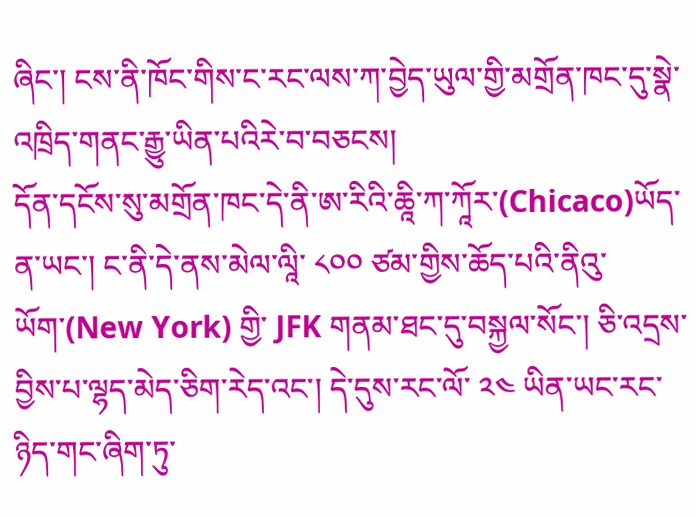ཞིང་། ངས་ནི་ཁོང་གིས་ང་རང་ལས་ཀ་བྱེད་ཡུལ་གྱི་མགྲོན་ཁང་དུ་སྣེ་འཁྲིད་གནང་རྒྱུ་ཡིན་པའིརེ་བ་བཅངས།
དོན་དངོས་སུ་མགྲོན་ཁང་དེ་ནི་ཨ་རིའི་ཆཱི་ཀ་ཀཱོར་(Chicaco)ཡོད་ན་ཡང་། ང་ནི་དེ་ནས་མེལ་ལཱི་ ༨༠༠ ཙམ་གྱིས་ཆོད་པའི་ནིའུ་ཡོག་(New York) གྱི་ JFK གནམ་ཐང་དུ་བསྐྱལ་སོང་། ཅི་འདྲས་བྱིས་པ་ལྷད་མེད་ཅིག་རེད་འང་། དེ་དུས་རང་ལོ་ ༢༤ ཡིན་ཡང་རང་ཉིད་གང་ཞིག་ཏུ་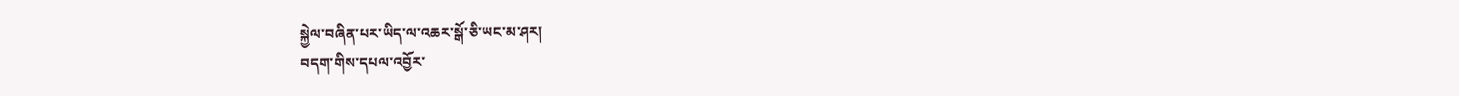སྐྱེལ་བཞིན་པར་ཡིད་ལ་འཆར་སྒོ་ཅི་ཡང་མ་ཤར།
བདག་གིས་དཔལ་འབྱོར་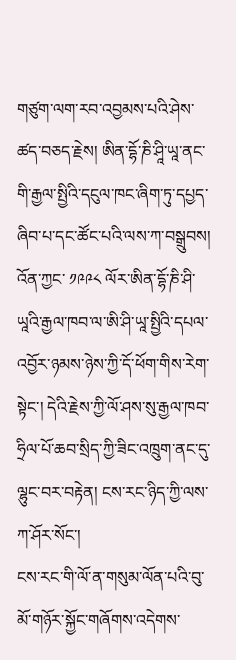གཙུག་ལག་རབ་འབྱམས་པའི་ཤེས་ཚད་བཅད་རྗེས། ཨིན་དྷོ་ཎི་ཤཱི་ཡཱ་ནང་གི་རྒྱལ་སྤྱིའི་དངུལ་ཁང་ཞིག་ཏུ་དཔྱད་ཞིབ་པ་དང་ཚོང་པའི་ལས་ཀ་བསྒྲུབས། འོན་ཀྱང་ ༡༩༩༨ ལོར་ཨིན་དྷོ་ཎི་ཤི་ཡཱའི་རྒྱལ་ཁབ་ལ་ཨི་ཤི་ཡཱ་སྤྱིའི་དཔལ་འབྱོར་ཉམས་ཉེས་ཀྱི་དོ་ཕོག་གིས་རེག་སྟེང་། དེའི་རྗེས་ཀྱི་ལོ་ཤས་སུ་རྒྱལ་ཁབ་ཧྲིལ་པོ་ཆབ་སྲིད་ཀྱི་ཟིང་འཁྲུག་ནང་དུ་ལྷུང་བར་བརྟེན། ངས་རང་ཉིད་ཀྱི་ལས་ཀ་ཤོར་སོང་།
ངས་རང་གི་ལོ་ན་གསུམ་ལོན་པའི་བུ་མོ་གཉོར་སྐྱོང་གཞོགས་འདེགས་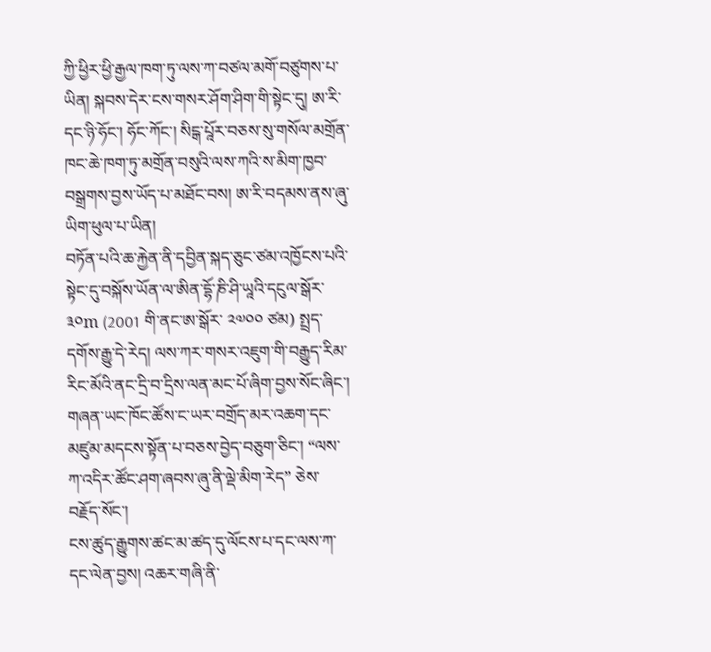ཀྱི་ཕྱིར་ཕྱི་རྒྱལ་ཁག་ཏུ་ལས་ཀ་བཙལ་མགོ་བཙུགས་པ་ཡིན། སྐབས་དེར་ངས་གསར་ཤོག་ཤིག་གི་སྟེང་དུ། ཨ་རི་དང་ཉི་ཧོང་། ཧོང་ཀོང་། སིངྒ་པཱོར་བཅས་སུ་གསོལ་མགྲོན་ཁང་ཆེ་ཁག་ཏུ་མགྲོན་བསུའི་ལས་ཀའི་ས་མིག་ཁྱབ་བསྒྲགས་བྱས་ཡོད་པ་མཐོང་བས། ཨ་རི་བདམས་ནས་ཞུ་ཡིག་ཕུལ་པ་ཡིན།
བཏོན་པའི་ཆ་རྐྱེན་ནི་དབྱིན་སྐད་ཅུང་ཙམ་འཁྱོངས་པའི་སྟེང་དུ་བསྐོས་ཡོན་ལ་ཨིན་དྷོ་ཎི་ཤི་ཡཱའི་དངུལ་སྒོར་ ༣༠m (2001 གི་ནང་ཨ་སྒོར་ ༢༧༠༠ ཙམ) སྤྲད་དགོས་རྒྱུ་དེ་རེད། ལས་ཀར་གསར་འཇུག་གི་བརྒྱུད་རིམ་རིང་མོའི་ནང་དྲི་བ་དྲིས་ལན་མང་པོ་ཞིག་བྱས་སོང་ཞིང་། གཞན་ཡང་ཁོང་ཚོས་ང་ཡར་བགྲོད་མར་འཆག་དང་མཛུམ་མདངས་སྟོན་པ་བཅས་བྱེད་བཅུག་ཅིང་། “ལས་ཀ་འདིར་ཚོང་ཤག་ཞབས་ཞུ་ནི་ལྡེ་མིག་རེད” ཅེས་བརྗོད་སོང་།
ངས་ཚུད་རྒྱུགས་ཚང་མ་ཚད་དུ་ལོངས་པ་དང་ལས་ཀ་དང་ལེན་བྱས། འཆར་གཞི་ནི་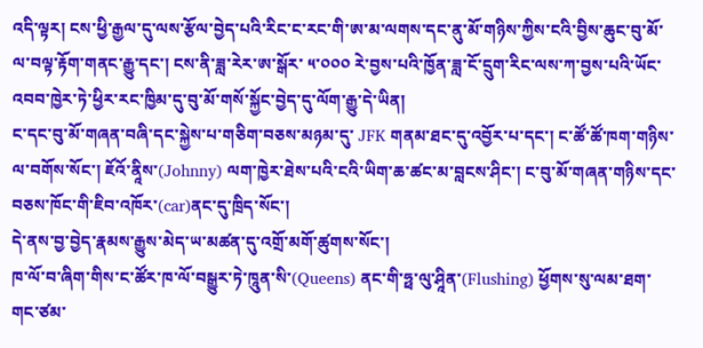འདི་ལྟར། ངས་ཕྱི་རྒྱལ་དུ་ལས་རྩོལ་བྱེད་པའི་རིང་ང་རང་གི་ཨ་མ་ལགས་དང་ནུ་མོ་གཉིས་ཀྱིས་ངའི་བྱིས་ཆུང་བུ་མོ་ལ་བལྟ་རྟོག་གནང་རྒྱུ་དང་། ངས་ནི་ཟླ་རེར་ཨ་སྒོར་ ༥་༠༠༠ རེ་བྱས་པའི་ཁྱོན་ཟླ་ངོ་དྲུག་རིང་ལས་ཀ་བྱས་པའི་ཡོང་འབབ་ཁྱེར་ཏེ་ཕྱིར་རང་ཁྱིམ་དུ་བུ་མོ་གསོ་སྐྱོང་བྱེད་དུ་ལོག་རྒྱུ་དེ་ཡིན།
ང་དང་བུ་མོ་གཞན་བཞི་དང་སྐྱེས་པ་གཅིག་བཅས་མཉམ་དུ་ JFK གནམ་ཐང་དུ་འབྱོར་པ་དང་། ང་ཚོ་ཚོ་ཁག་གཉིས་ལ་བགོས་སོང་། ཇོའོ་ནཱིས་(Johnny) ལག་ཁྱེར་ཐེས་པའི་ངའི་ཡིག་ཆ་ཚང་མ་བླངས་ཤིང་། ང་བུ་མོ་གཞན་གཉིས་དང་བཅས་ཁོང་གི་ཇིབ་འཁོར་(car)ནང་དུ་ཁྲིད་སོང་།
དེ་ནས་བྱ་བྱེད་རྣམས་རྒྱུས་མེད་ཡ་མཚན་དུ་འགྲོ་མགོ་ཚུགས་སོང་།
ཁ་ལོ་བ་ཞིག་གིས་ང་ཚོར་ཁ་ལོ་བསྒྱུར་ཏེ་ཁཱུན་སི་(Queens) ནང་གི་ཧྥ་ལུ་ཤཱིན་(Flushing) ཕྱོགས་སུ་ལམ་ཐག་གང་ཙམ་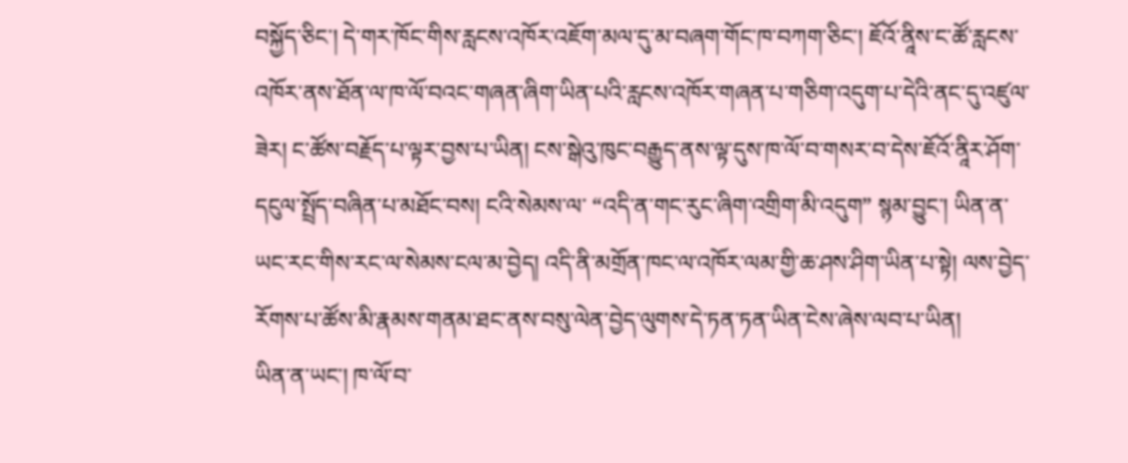བསྐྱོད་ཅིང་། དེ་གར་ཁོང་གིས་རླངས་འཁོར་འཇོག་མལ་དུ་མ་བཞག་གོང་ཁ་བཀག་ཅིང་། ཇོའོ་ནཱིས་ང་ཚོ་རླངས་འཁོར་ནས་ཐོན་ལ་ཁ་ལོ་བའང་གཞན་ཞིག་ཡིན་པའི་རླངས་འཁོར་གཞན་པ་གཅིག་འདུག་པ་དེའི་ནང་དུ་འཛུལ་ཟེར། ང་ཚོས་བརྗོད་པ་ལྟར་བྱས་པ་ཡིན། ངས་སྒེའུ་ཁུང་བརྒྱུད་ནས་ལྟ་དུས་ཁ་ལོ་བ་གསར་བ་དེས་ཇོའོ་ནཱིར་ཤོག་དངུལ་སྤྲོད་བཞིན་པ་མཐོང་བས། ངའི་སེམས་ལ་ “འདི་ན་གང་རུང་ཞིག་འགྲིག་མི་འདུག” སྙམ་བྱུང་། ཡིན་ན་ཡང་རང་གིས་རང་ལ་སེམས་ངལ་མ་བྱེད། འདི་ནི་མགྲོན་ཁང་ལ་འཁོར་ལམ་གྱི་ཆ་ཤས་ཤིག་ཡིན་པ་སྟེ། ལས་བྱེད་རོགས་པ་ཚོས་མི་རྣམས་གནམ་ཐང་ནས་བསུ་ལེན་བྱེད་ལུགས་དེ་ཏན་ཏན་ཡིན་ངེས་ཞེས་ལབ་པ་ཡིན།
ཡིན་ན་ཡང་། ཁ་ལོ་བ་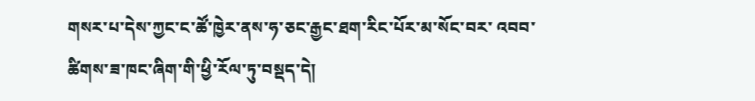གསར་པ་དེས་ཀྱང་ང་ཚོ་ཁྱེར་ནས་ཧ་ཅང་རྒྱང་ཐག་རིང་པོར་མ་སོང་བར་ འབབ་ཚིགས་ཟ་ཁང་ཞིག་གི་ཕྱི་རོལ་ཏུ་བསྡད་དེ།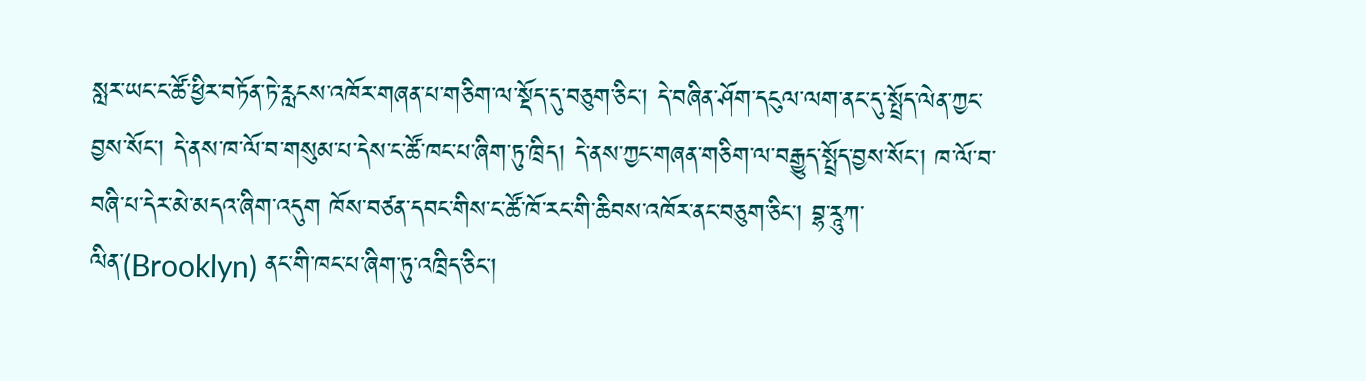སླར་ཡང་ང་ཚོ་ཕྱིར་བཏོན་ཏེ་རླངས་འཁོར་གཞན་པ་གཅིག་ལ་སྡོད་དུ་བཅུག་ཅིང་། དེ་བཞིན་ཤོག་དངུལ་ལག་ནང་དུ་སྤྲོད་ལེན་ཀྱང་བྱས་སོང་། དེ་ནས་ཁ་ལོ་བ་གསུམ་པ་དེས་ང་ཚོ་ཁང་པ་ཞིག་ཏུ་ཁྲིད། དེ་ནས་ཀྱང་གཞན་གཅིག་ལ་བརྒྱུད་སྤྲོད་བྱས་སོང་། ཁ་ལོ་བ་བཞི་པ་དེར་མེ་མདའ་ཞིག་འདུག ཁོས་བཙན་དབང་གིས་ང་ཚོ་ཁོ་རང་གི་ཆིབས་འཁོར་ནང་བཅུག་ཅིང་། བྷ་རཱུཀ་ལིན་(Brooklyn) ནང་གི་ཁང་པ་ཞིག་ཏུ་འཁྲིད་ཅིང་།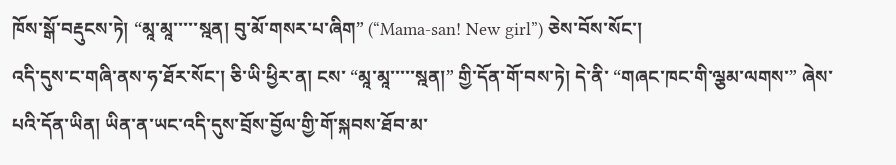ཁོས་སྒོ་བརྡུངས་ཏེ། “མཱ་མཱ་་་་་སྰན། བུ་མོ་གསར་པ་ཞིག” (“Mama-san! New girl”) ཅེས་བོས་སོང་།
འདི་དུས་ང་གཞི་ནས་ཧ་ཐོར་སོང་། ཅི་ཡི་ཕྱིར་ན། ངས་ “མཱ་མཱ་་་་་སྰན།” གྱི་དོན་གོ་བས་ཏེ། དེ་ནི་ “གཞང་ཁང་གི་ལྕམ་ལགས་” ཞེས་པའི་དོན་ཡིན། ཡིན་ན་ཡང་འདི་དུས་བྲོས་བྱོལ་གྱི་གོ་སྐབས་ཐོབ་མ་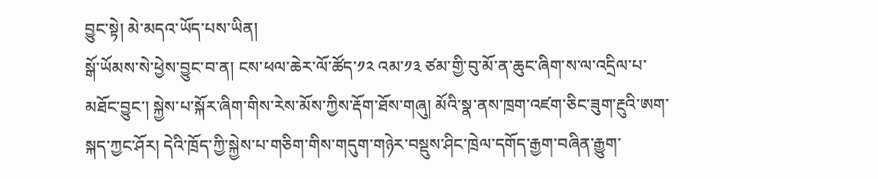བྱུང་སྟེ། མེ་མདའ་ཡོད་པས་ཡིན།
སྒོ་ཡོམས་སེ་ཕྱེས་བྱུང་བ་ན། ངས་ཕལ་ཆེར་ལོ་ཚོད་༡༢ འམ་༡༣ ཙམ་གྱི་བུ་མོ་ན་ཆུང་ཞིག་ས་ལ་འདྲིལ་པ་མཐོང་བྱུང་། སྐྱེས་པ་སྐོར་ཞིག་གིས་རེས་མོས་ཀྱིས་རྡོག་ཐོས་གཞུ། མོའི་སྣ་ནས་ཁྲག་འཛག་ཅིང་ཟུག་རྔུའི་ཨག་སྐད་ཀྱང་ཤོར། དེའི་ཁྲོད་ཀྱི་སྐྱེས་པ་གཅིག་གིས་གདུག་གཉེར་བསྡུས་ཤིང་ཁྲེལ་དགོད་རྒྱག་བཞིན་རྒྱུག་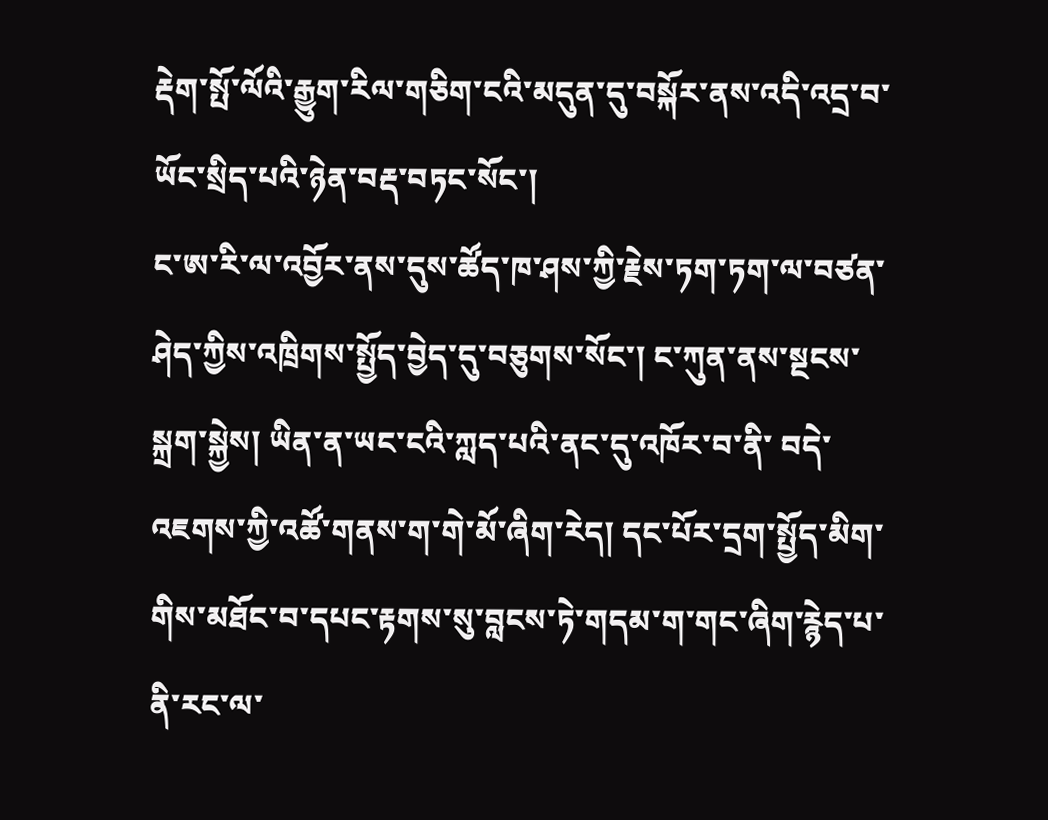རྡེག་སྤོ་ལོའི་རྒྱུག་རིལ་གཅིག་ངའི་མདུན་དུ་བསྐོར་ནས་འདི་འདྲ་བ་ཡོང་སྲིད་པའི་ཉེན་བརྡ་བཏང་སོང་།
ང་ཨ་རི་ལ་འབྱོར་ནས་དུས་ཚོད་ཁ་ཤས་ཀྱི་རྗེས་ཏག་ཏག་ལ་བཙན་ཤེད་ཀྱིས་འཁྲིགས་སྤྱོད་བྱེད་དུ་བཅུགས་སོང་། ང་ཀུན་ནས་སྔངས་སྐྲག་སྐྱེས། ཡིན་ན་ཡང་ངའི་ཀླད་པའི་ནང་དུ་འཁོར་བ་ནི་ བདེ་འཇགས་ཀྱི་འཚོ་གནས་ག་གེ་མོ་ཞིག་རེད། དང་པོར་དྲག་སྤྱོད་མིག་གིས་མཐོང་བ་དཔང་རྟགས་སུ་བླངས་ཏེ་གདམ་ག་གང་ཞིག་རྙེད་པ་ནི་རང་ལ་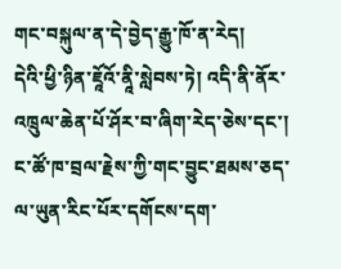གང་བསྐུལ་ན་དེ་བྱེད་རྒྱུ་ཁོ་ན་རེད།
དེའི་ཕྱི་ཉིན་ཇཱོའོ་ནཱི་སླེབས་ཏེ། འདི་ནི་ནོར་འཁྲུལ་ཆེན་པོ་ཤོར་བ་ཞིག་རེད་ཅེས་དང་། ང་ཚོ་ཁ་བྲལ་རྗེས་ཀྱི་གང་བྱུང་ཐམས་ཅད་ལ་ཡུན་རིང་པོར་དགོངས་དག་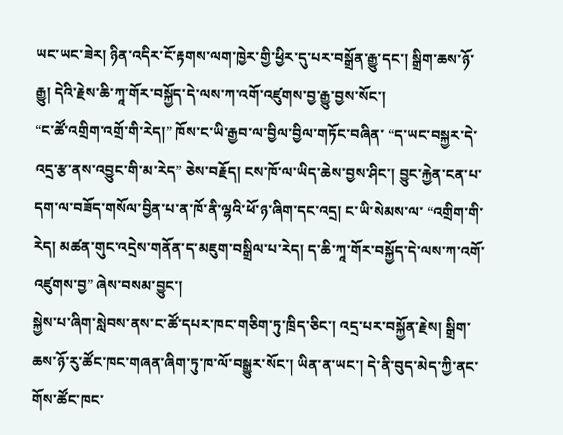ཡང་ཡང་ཟེར། ཉིན་འདིར་ངོ་རྟགས་ལག་ཁྱེར་གྱི་ཕྱིར་དུ་པར་བསྒྲོན་རྒྱུ་དང་། སྒྲིག་ཆས་ཉོ་རྒྱུ། དེའི་རྗེས་ཆི་ཀཱ་གོར་བསྐྱོད་དེ་ལས་ཀ་འགོ་འཛུགས་བྱ་རྒྱུ་བྱས་སོང་།
“ང་ཚོ་འགྲིག་འགྲོ་གི་རེད།” ཁོས་ང་ཡི་རྒྱབ་ལ་བྱིལ་བྱིལ་གཏོང་བཞིན་ “ད་ཡང་བསྐྱར་དེ་འདྲ་རྩ་ནས་འབྱུང་གི་མ་རེད” ཅེས་བརྗོད། ངས་ཁོ་ལ་ཡིད་ཆེས་བྱས་ཤིང་། བྱུང་རྐྱེན་ངན་པ་དག་ལ་བཟོད་གསོལ་བྱིན་པ་ན་ཁོ་ནི་ལྷའི་ཕོ་ཉ་ཞིག་དང་འདྲ། ང་ཡི་སེམས་ལ་ “འགྲིག་གི་རེད། མཚན་གུང་འདྲེས་གནོན་ད་མཇུག་བསྒྲིལ་པ་རེད། ད་ཆི་ཀཱ་གོར་བསྐྱོད་དེ་ལས་ཀ་འགོ་འཛུགས་བྱ” ཞེས་བསམ་བྱུང་།
སྐྱེས་པ་ཞིག་སླེབས་ནས་ང་ཚོ་དཔར་ཁང་གཅིག་ཏུ་ཁྲིད་ཅིང་། འདྲ་པར་བསྐྱོན་རྗེས། སྒྲིག་ཆས་ཉོ་རུ་ཚོང་ཁང་གཞན་ཞིག་ཏུ་ཁ་ལོ་བསྒྱུར་སོང་། ཡིན་ན་ཡང་། དེ་ནི་བུད་མེད་ཀྱི་ནང་གོས་ཚོང་ཁང་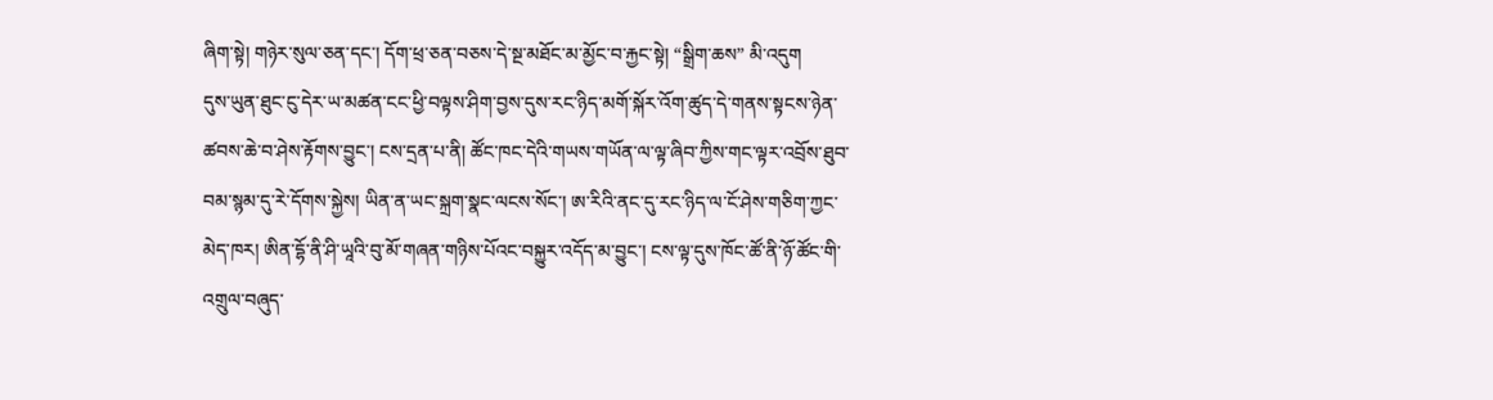ཞིག་སྟེ། གཉེར་སུལ་ཅན་དང་། དོག་ཕྲ་ཅན་བཅས་དེ་སྔ་མཐོང་མ་མྱོང་བ་རྐྱང་སྟེ། “སྒྲིག་ཆས” མི་འདུག
དུས་ཡུན་ཐུང་ངུ་དེར་ཡ་མཚན་ངང་ཕྱི་བལྟས་ཤིག་བྱས་དུས་རང་ཉིད་མགོ་སྐོར་འོག་ཚུད་དེ་གནས་སྟངས་ཉེན་ཚབས་ཆེ་བ་ཤེས་རྟོགས་བྱུང་། ངས་དྲན་པ་ནི། ཚོང་ཁང་དེའི་གཡས་གཡོན་ལ་ལྟ་ཞིབ་ཀྱིས་གང་ལྟར་འབྲོས་ཐུབ་བམ་སྙམ་དུ་རེ་དོགས་སྐྱེས། ཡིན་ན་ཡང་སྐྲག་སྣང་ལངས་སོང་། ཨ་རིའི་ནང་དུ་རང་ཉིད་ལ་ངོ་ཤེས་གཅིག་ཀྱང་མེད་ཁར། ཨིན་དྷོ་ནི་ཤི་ཡཱའི་བུ་མོ་གཞན་གཉིས་པོའང་བསྐྱུར་འདོད་མ་བྱུང་། ངས་ལྟ་དུས་ཁོང་ཚོ་ནི་ཉོ་ཚོང་གི་འགྲུལ་བཞུད་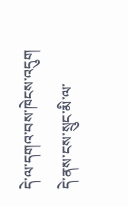དེ་ལ་དགའ་བས་ཁེངས་འདུག
དེ་ནས་ངས་སྲུང་མི་ལ་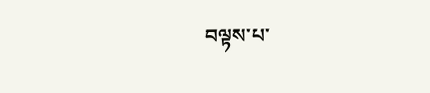བལྟས་པ་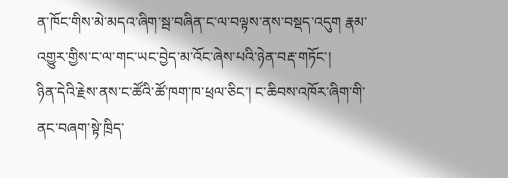ན་ཁོང་གིས་མེ་མདའ་ཞིག་སྦ་བཞིན་ང་ལ་བལྟས་ནས་བསྡད་འདུག རྣམ་འགྱུར་གྱིས་ང་ལ་གང་ཡང་བྱེད་མ་འོང་ཞེས་པའི་ཉེན་བརྡ་གཏོང་།
ཉིན་དེའི་རྗེས་ནས་ང་ཚོའི་ཚོ་ཁག་ཁ་ཕྲལ་ཅིང་། ང་ཆིབས་འཁོར་ཞིག་གི་ནང་བཞག་སྟེ་ཁྲིད་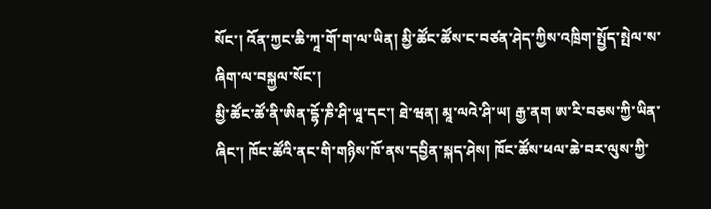སོང་། འོན་ཀྱང་ཆི་ཀཱ་གོ་ག་ལ་ཡིན། མྱི་ཚོང་ཚོས་ང་བཙན་ཤེད་ཀྱིས་འཁྲིག་སྤྱོད་སྤེལ་ས་ཞིག་ལ་བསྐྱལ་སོང་།
མྱི་ཚོང་ཚོ་ནི་ཨིན་དྷོ་ཎི་ཤི་ཡཱ་དང་། ཐེ་ཝན། མཱ་ལའེ་ཤི་ཡ། རྒྱ་ནག ཨ་རི་བཅས་ཀྱི་ཡིན་ཞིང་། ཁོང་ཚོའི་ནང་གི་གཉིས་ཁོ་ནས་དབྱིན་སྐད་ཤེས། ཁོང་ཚོས་ཕལ་ཆེ་བར་ལུས་ཀྱི་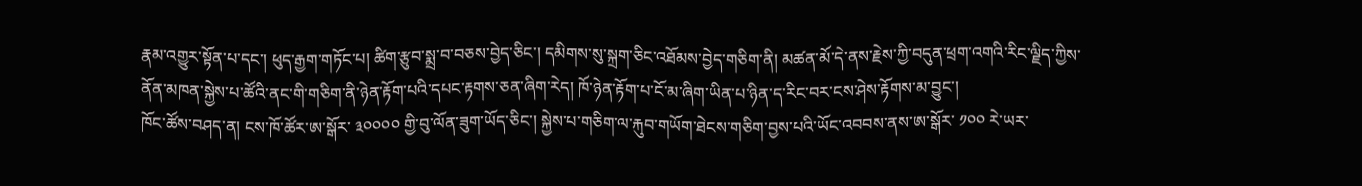རྣམ་འགྱུར་སྟོན་པ་དང་། ཕུད་རྒྱག་གཏོང་པ། ཚིག་རྩུབ་སྨྲ་བ་བཅས་བྱེད་ཅིང་། དམིགས་སུ་སྐྲག་ཅིང་འཐོམས་བྱེད་གཅིག་ནི། མཚན་མོ་དེ་ནས་རྗེས་ཀྱི་བདུན་ཕྲག་འགའི་རིང་ལྗིད་ཀྱིས་ནོན་མཁན་སྐྱེས་པ་ཚོའི་ནང་གི་གཅིག་ནི་ཉེན་རྟོག་པའི་དཔང་རྟགས་ཅན་ཞིག་རེད། ཁོ་ཉེན་རྟོག་པ་ངོ་མ་ཞིག་ཡིན་པ་ཉིན་ད་རིང་བར་ངས་ཤེས་རྟོགས་མ་བྱུང་།
ཁོང་ཚོས་བཤད་ན། ངས་ཁོ་ཚོར་ཨ་སྒོར་ ༣༠༠༠༠ གྱི་བུ་ལོན་ཟུག་ཡོད་ཅིང་། སྐྱེས་པ་གཅིག་ལ་རྐུབ་གཡོག་ཐེངས་གཅིག་བྱས་པའི་ཡོང་འབབས་ནས་ཨ་སྒོར་ ༡༠༠ རེ་ཡར་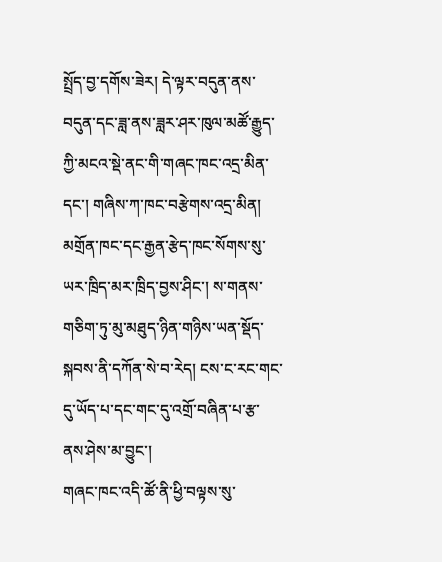སྤྲོད་བྱ་དགོས་ཟེར། དེ་ལྟར་བདུན་ནས་བདུན་དང་ཟླ་ནས་ཟླར་ཤར་ཁུལ་མཚོ་རྒྱུད་ཀྱི་མངའ་སྡེ་ནང་གི་གཞང་ཁང་འདྲ་མིན་དང་། གཞིས་ཀ་ཁང་བརྩེགས་འདྲ་མིན། མགྲོན་ཁང་དང་རྒྱན་རྩེད་ཁང་སོགས་སུ་ཡར་ཁྲིད་མར་ཁྲིད་བྱས་ཤིང་། ས་གནས་གཅིག་ཏུ་མུ་མཐུད་ཉིན་གཉིས་ཡན་སྡོད་སྐབས་ནི་དཀོན་སེ་བ་རེད། ངས་ང་རང་གང་དུ་ཡོད་པ་དང་གང་དུ་འགྲོ་བཞིན་པ་རྩ་ནས་ཤེས་མ་བྱུང་།
གཞང་ཁང་འདི་ཚོ་ནི་ཕྱི་བལྟས་སུ་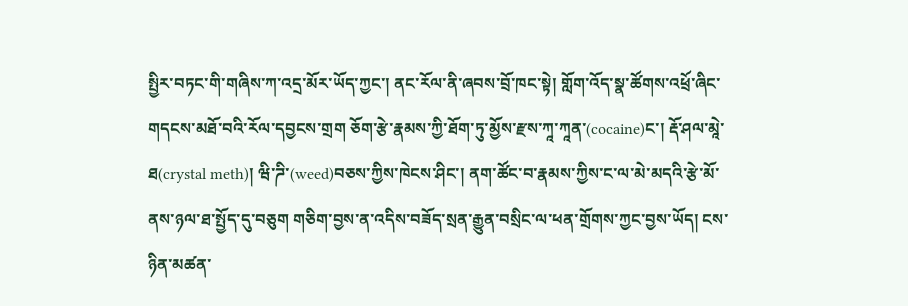སྤྱིར་བཏང་གི་གཞིས་ཀ་འདྲ་མོར་ཡོད་ཀྱང་། ནང་རོལ་ནི་ཞབས་བྲོ་ཁང་སྟེ། གློག་འོད་སྣ་ཚོགས་འཕྲོ་ཞིང་གདངས་མཐོ་བའི་རོལ་དབྱངས་གྲག ཅོག་རྩེ་རྣམས་ཀྱི་ཐོག་ཏུ་མྱོས་རྫས་ཀཱ་ཀཱན་(cocaine)ང་། རྡོ་ཤལ་མཱེ་ཐ(crystal meth)། ཝི་ཌི་(weed)བཅས་ཀྱིས་ཁེངས་ཤིང་། ནག་ཚོང་བ་རྣམས་ཀྱིས་ང་ལ་མེ་མདའི་རྩེ་མོ་ནས་ཉལ་ཐ་སྤྱོད་དུ་བཅུག གཅིག་བྱས་ན་འདིས་བཟོད་སྲན་རྒྱུན་བསྲིང་ལ་ཕན་གྲོགས་ཀྱང་བྱས་ཡོད། ངས་ཉིན་མཚན་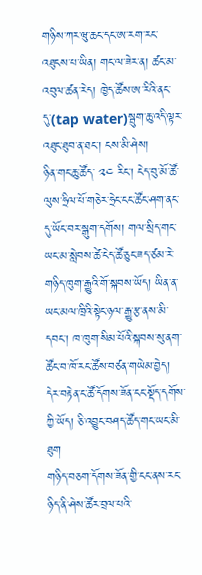གཉིས་ཀར་ཝུ་ཆང་དང་ཨ་རག་རང་འཐུངས་པ་ཡིན། གང་ལ་ཟེར་ན། ཚང་མ་འབུལ་ཚན་རེད། ཁྱེད་ཚོས་ཨ་རིའི་ནང་དུ་(tap water)སྦུག་ཆུ་འདི་ལྟར་འཐུང་ཐུབ་ན་ཐང་། ངས་མི་ཤེས།
ཉིན་གང་ཆུ་ཚོད་ ༢༤ རིང་། ངེད་བུ་མོ་ཚོ་ལུས་ཧྲིལ་པོ་གཅེར་ཧྲེང་ངང་ཚོང་ཤག་ནང་དུ་ཡོང་བར་སྒུག་དགོས། གལ་སྲིད་གང་ཡང་མ་སླེབས་ཚེ་ངེད་ཚོ་ཅུང་ཟད་ཙམ་རེ་གཉིད་ཁུག་རྒྱུའི་གོ་སྐབས་ཡོད། ཡིན་ན་ཡང་མལ་ཁྲིའི་སྟེང་ཉལ་རྒྱུ་རྩ་ནས་མི་དབང་། ཁ་ཁུག་སིམ་པོའི་སྐབས་སུ་ནག་ཚོང་བ་ཁོ་རང་ཚོས་བཙན་གཡེམ་བྱེད། དེར་བརྟེན་ང་ཚོ་དོགས་ཟོན་ངང་སྡོད་དགོས་ཀྱི་ཡོད། ཅི་འབྱུང་བཤད་ཚོད་གང་ཡང་མི་ཐུག
གཉིད་བཅག་དོགས་ཟོན་གྱི་ངང་ནས་རང་ཉིད་ནི་ཤེས་ཚོར་བྲལ་པའི་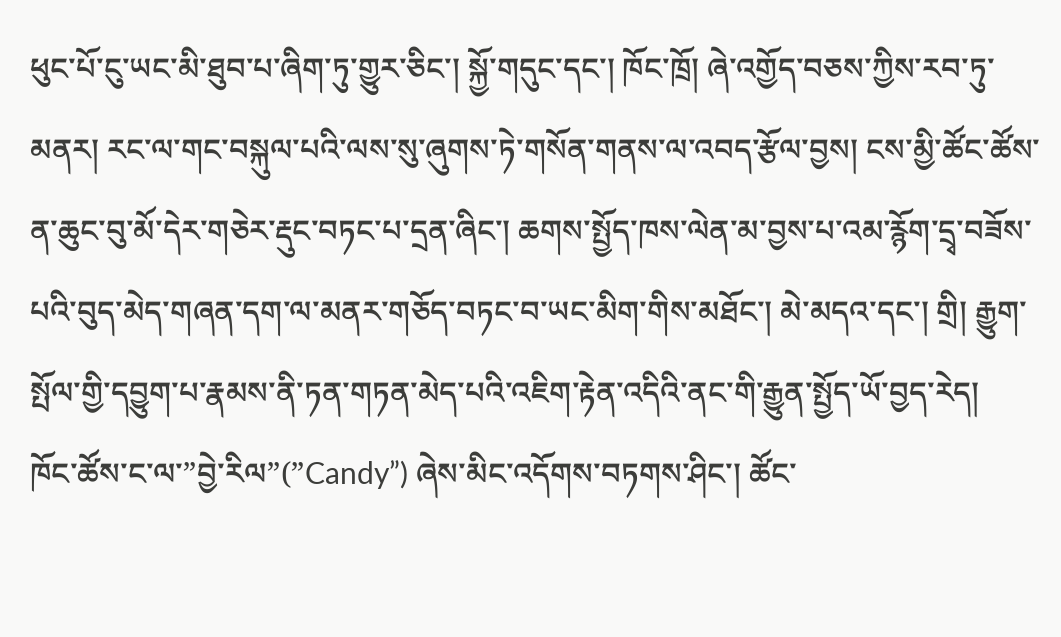ཕུང་པོ་ངུ་ཡང་མི་ཐུབ་པ་ཞིག་ཏུ་གྱུར་ཅིང་། སྐྱོ་གདུང་དང་། ཁོང་ཁྲོ། ཞེ་འགྱོད་བཅས་ཀྱིས་རབ་ཏུ་མནར། རང་ལ་གང་བསྐུལ་པའི་ལས་སུ་ཞུགས་ཏེ་གསོན་གནས་ལ་འབད་རྩོལ་བྱས། ངས་མྱི་ཚོང་ཚོས་ན་ཆུང་བུ་མོ་དེར་གཅེར་རྡུང་བཏང་པ་དྲན་ཞིང་། ཆགས་སྤྱོད་ཁས་ལེན་མ་བྱས་པ་འམ་རྙོག་དྲྭ་བཟོས་པའི་བུད་མེད་གཞན་དག་ལ་མནར་གཅོད་བཏང་བ་ཡང་མིག་གིས་མཐོང་། མེ་མདའ་དང་། གྲི། རྒྱུག་སྤོལ་གྱི་དབྱུག་པ་རྣམས་ནི་ཏན་གཏན་མེད་པའི་འཇིག་རྟེན་འདིའི་ནང་གི་རྒྱུན་སྤྱོད་ཡོ་བྱད་རེད།
ཁོང་ཚོས་ང་ལ་”བྱེ་རིལ”(”Candy”) ཞེས་མིང་འདོགས་བཏགས་ཤིང་། ཚོང་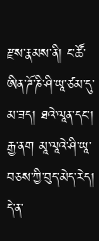རྫས་རྣམས་ནི། ང་ཚོ་ཨིན་ཌོ་ཎི་ཤི་ཡཱ་ཙམ་དུ་མ་ཟད། ཐའེ་ལཱན་དང་། རྒྱ་ནག མཱ་ལཱའེ་ཤི་ཡཱ་བཅས་ཀྱི་བུད་མེད་རེད། དེ་ན་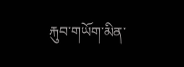རྐུབ་གཡོག་མིན་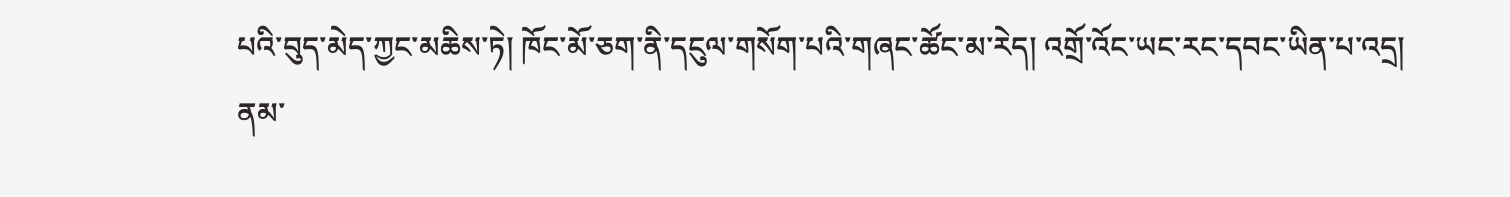པའི་བུད་མེད་ཀྱང་མཆིས་ཏེ། ཁོང་མོ་ཅག་ནི་དངུལ་གསོག་པའི་གཞང་ཚོང་མ་རེད། འགྲོ་འོང་ཡང་རང་དབང་ཡིན་པ་འདྲ།
ནམ་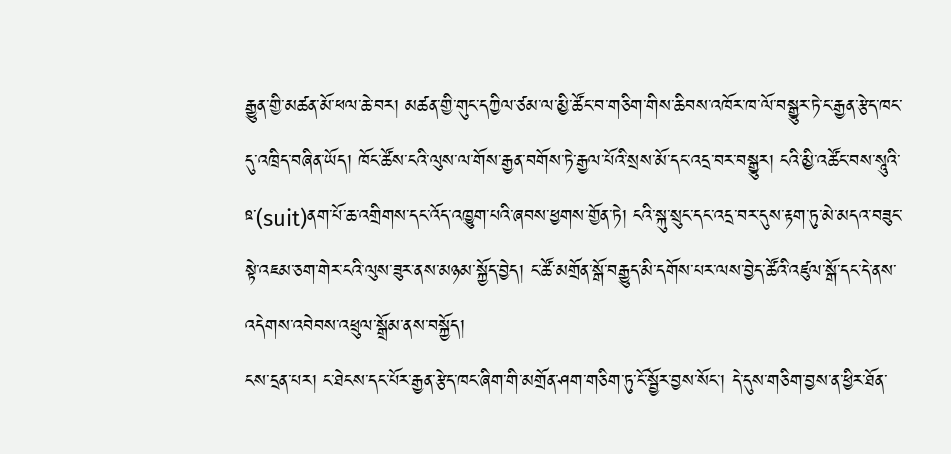རྒྱུན་གྱི་མཚན་མོ་ཕལ་ཆེ་བར། མཚན་གྱི་གུང་དཀྱིལ་ཙམ་ལ་མྱི་ཚོང་བ་གཅིག་གིས་ཆིབས་འཁོར་ཁ་ལོ་བསྒྱུར་ཏེ་ང་རྒྱན་རྩེད་ཁང་དུ་འཁྲིད་བཞིན་ཡོད། ཁོང་ཚོས་ངའི་ལུས་ལ་གོས་རྒྱན་བགོས་ཏེ་རྒྱལ་པོའི་སྲས་མོ་དང་འདྲ་བར་བསྒྱུར། ངའི་མྱི་འཚོང་བས་སཱུའི་ཋ་(suit)ནག་པོ་ཆ་འགྲིགས་དང་འོད་འཁྱུག་པའི་ཞབས་ཕྱགས་གྱོན་ཏེ། ངའི་སྐུ་སྲུང་དང་འདྲ་བར་དུས་རྟག་ཏུ་མེ་མདའ་བཟུང་སྟེ་འཇམ་ཅག་གེར་ངའི་ལུས་ཟུར་ནས་མཉམ་སྐྱོད་བྱེད། ང་ཚོ་མགྲོན་སྒོ་བརྒྱུད་མི་དགོས་པར་ལས་བྱེད་ཚོའི་འཛུལ་སྒོ་དང་དེ་ནས་འདེགས་འབེབས་འཕྲུལ་སྒྲོམ་ནས་བསྐྱོད།
ངས་དྲན་པར། ང་ཐེངས་དང་པོར་རྒྱན་རྩེད་ཁང་ཞིག་གི་མགྲོན་ཤག་གཅིག་ཏུ་ངོ་སྦྱོར་བྱས་སོང་། དེ་དུས་གཅིག་བྱས་ན་ཕྱིར་ཐོན་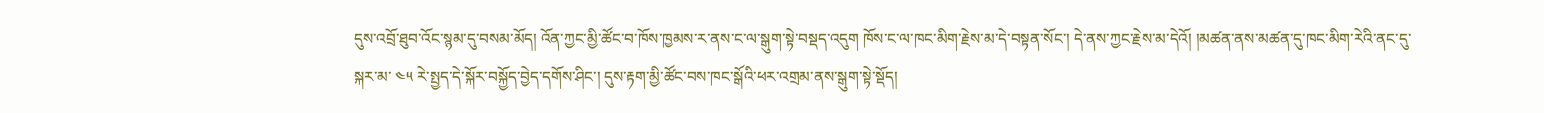དུས་འབྲོ་ཐུབ་འོང་སྙམ་དུ་བསམ་མོད། འོན་ཀྱང་མྱི་ཚོང་བ་ཁོས་ཁྱམས་ར་ནས་ང་ལ་སྒུག་སྟེ་བསྡད་འདུག ཁོས་ང་ལ་ཁང་མིག་རྗེས་མ་དེ་བསྟན་སོང་། དེ་ནས་ཀྱང་རྗེས་མ་དེའོ། །མཚན་ནས་མཚན་དུ་ཁང་མིག་རེའི་ནང་དུ་སྐར་མ་ ༤༥ རེ་སྤྱད་དེ་སྐོར་བསྐྱོད་བྱེད་དགོས་ཤིང་། དུས་རྟག་མྱི་ཚོང་བས་ཁང་སྒོའི་ཕར་འགྲམ་ནས་སྒུག་སྟེ་སྡོད།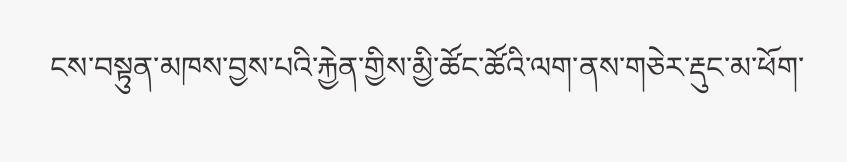ངས་བསྟུན་མཁས་བྱས་པའི་རྐྱེན་གྱིས་མྱི་ཚོང་ཚོའི་ལག་ནས་གཅེར་རྡུང་མ་ཕོག་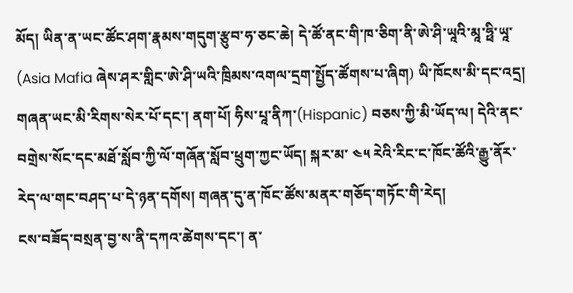མོད། ཡིན་ན་ཡང་ཚོང་ཤག་རྣམས་གདུག་རྩུབ་ཧ་ཅང་ཆེ། དེ་ཚོ་ནང་གི་ཁ་ཅིག་ནི་ཨེ་ཤི་ཡཱའི་མཱ་ཧྥི་ཡཱ་ (Asia Mafia ཞེས་ཤར་གླིང་ཨེ་ཤི་ཡའི་ཁྲིམས་འགལ་དྲག་སྤྱོད་ཚོགས་པ་ཞིག) ཡི་ཁོངས་མི་དང་འདྲ། གཞན་ཡང་མི་རིགས་སེར་པོ་དང་། ནག་པོ། ཧིས་པཱ་ནིཀ་(Hispanic) བཅས་ཀྱི་མི་ཡོད་ལ། དེའི་ནང་བགྲེས་སོང་དང་མཐོ་སློབ་ཀྱི་ལོ་གཞོན་སློབ་ཕྲུག་ཀྱང་ཡོད། སྐར་མ་ ༤༥ རེའི་རིང་ང་ཁོང་ཚོའི་རྒྱུ་ནོར་རེད་ལ་གང་བཤད་པ་དེ་ཉན་དགོས། གཞན་དུ་ན་ཁོང་ཚོས་མནར་གཅོད་གཏོང་གི་རེད།
ངས་བཟོད་བསྲན་བྱ་ས་ནི་དཀའ་ཚེགས་དང་། ན་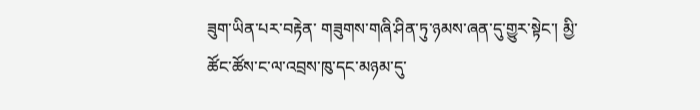ཟུག་ཡིན་པར་བརྟེན་ གཟུགས་གཞི་ཤིན་ཏུ་ཉམས་ཞན་དུ་གྱུར་སྟེང་། མྱི་ཚོང་ཚོས་ང་ལ་འབྲས་ཁུ་དང་མཉམ་དུ་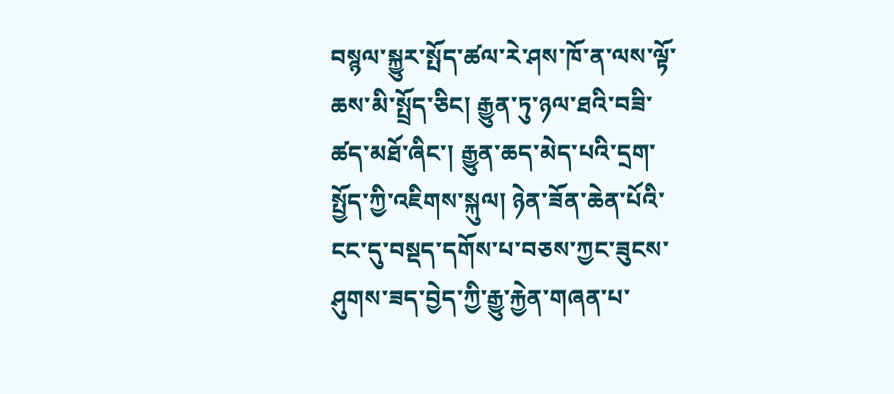བསྙལ་སྐྱུར་སྤོད་ཚལ་རེ་ཤས་ཁོ་ན་ལས་ལྟོ་ཆས་མི་སྤྲོད་ཅིང། རྒྱུན་ཏུ་ཉལ་ཐའི་བཟི་ཚད་མཐོ་ཞིང་། རྒྱུན་ཆད་མེད་པའི་དྲག་སྤྱོད་ཀྱི་འཇིགས་སྐུལ། ཉེན་ཟོན་ཆེན་པོའི་ངང་དུ་བསྡད་དགོས་པ་བཅས་ཀྱང་ཟུངས་ཤུགས་ཟད་བྱེད་ཀྱི་རྒྱུ་རྐྱེན་གཞན་པ་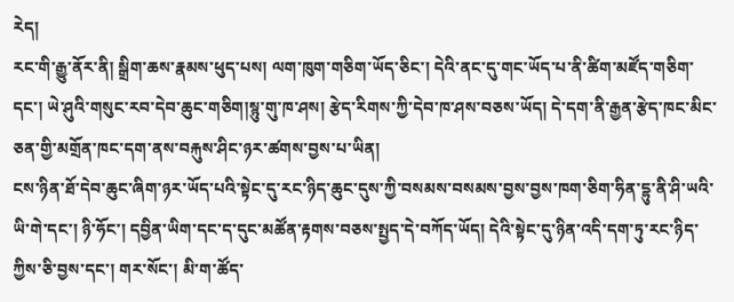རེད།
རང་གི་རྒྱུ་ནོར་ནི། སྒྲིག་ཆས་རྣམས་ཕུད་པས། ལག་ཁུག་གཅིག་ཡོད་ཅིང་། དེའི་ནང་དུ་གང་ཡོད་པ་ནི་ཚིག་མཛོད་གཅིག་དང་། ཡེ་ཤུའི་གསུང་རབ་དེབ་ཆུང་གཅིག།སྙུ་གུ་ཁ་ཤས། རྩེད་རིགས་ཀྱི་དེབ་ཁ་ཤས་བཅས་ཡོད། དེ་དག་ནི་རྒྱན་རྩེད་ཁང་མིང་ཅན་གྱི་མགྲོན་ཁང་དག་ནས་བརྐུས་ཤིང་ཉར་ཚགས་བྱས་པ་ཡིན།
ངས་ཉིན་ཐོ་དེབ་ཆུང་ཞིག་ཉར་ཡོད་པའི་སྟེང་དུ་རང་ཉིད་ཆུང་དུས་ཀྱི་བསམས་བསམས་བྱས་བྱས་ཁག་ཅིག་ཧིན་དྷུ་ནི་ཤི་ཡའི་ཡི་གེ་དང་། ཉི་ཧོང་། དབྱིན་ཡིག་དང་ད་དུང་མཚོན་རྟགས་བཅས་སྤྱད་དེ་བཀོད་ཡོད། དེའི་སྟེང་དུ་ཉིན་འདི་དག་ཏུ་རང་ཉིད་ཀྱིས་ཅི་བྱས་དང་། གར་སོང་། མི་ག་ཚོད་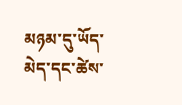མཉམ་དུ་ཡོད་མེད་དང་ཚེས་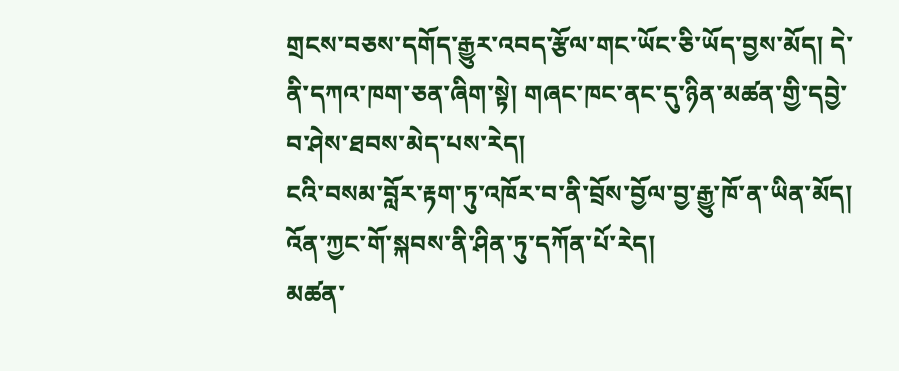གྲངས་བཅས་དགོད་རྒྱུར་འབད་རྩོལ་གང་ཡོང་ཅི་ཡོད་བྱས་མོད། དེ་ནི་དཀའ་ཁག་ཅན་ཞིག་སྟེ། གཞང་ཁང་ནང་དུ་ཉིན་མཚན་གྱི་དབྱེ་བ་ཤེས་ཐབས་མེད་པས་རེད།
ངའི་བསམ་བློར་རྟག་ཏུ་འཁོར་བ་ནི་བྲོས་བྱོལ་བྱ་རྒྱུ་ཁོ་ན་ཡིན་མོད། འོན་ཀྱང་གོ་སྐབས་ནི་ཤིན་ཏུ་དཀོན་པོ་རེད།
མཚན་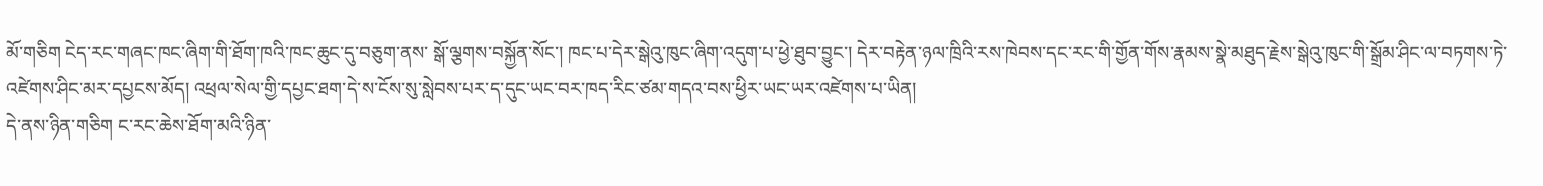མོ་གཅིག ངེད་རང་གཞང་ཁང་ཞིག་གི་ཐོག་ཁའི་ཁང་ཆུང་དུ་བཅུག་ནས་ སྒོ་ལྕགས་བསྐྱོན་སོང་། ཁང་པ་དེར་སྒེའུ་ཁུང་ཞིག་འདུག་པ་ཕྱེ་ཐུབ་བྱུང་། དེར་བརྟེན་ཉལ་ཁྲིའི་ཪས་ཁེབས་དང་རང་གི་གྱོན་གོས་རྣམས་སྣེ་མཐུད་རྗེས་སྒེའུ་ཁུང་གི་སྒྲོམ་ཤིང་ལ་བཏགས་ཏེ་འཛེགས་ཤིང་མར་དཔྱངས་མོད། འཕྲལ་སེལ་གྱི་དཔྱང་ཐག་དེ་ས་ངོས་སུ་སླེབས་པར་ད་དུང་ཡང་བར་ཁད་རིང་ཙམ་གདའ་བས་ཕྱིར་ཡང་ཡར་འཛེགས་པ་ཡིན།
དེ་ནས་ཉིན་གཅིག ང་རང་ཆེས་ཐོག་མའི་ཉིན་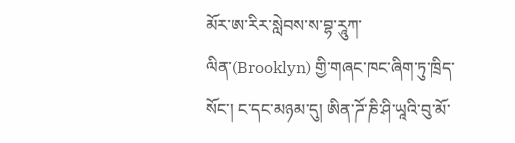མོར་ཨ་རིར་སླེབས་ས་བྷ་རཱུཀ་ལིན་(Brooklyn) གྱི་གཞང་ཁང་ཞིག་ཏུ་ཁྲིད་སོང་། ང་དང་མཉམ་དུ། ཨིན་ཌོ་ཎི་ཤི་ཡཱའི་བུ་མོ་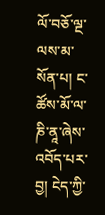ལོ་བཅོ་ལྔ་ལས་མ་སོན་པ། ང་ཚོས་མོ་ལ་ཎི་ནཱ་ཞེས་འབོད་པར་བྱ། ངེད་ཀྱི་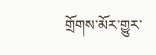གྲོགས་མོར་གྱུར་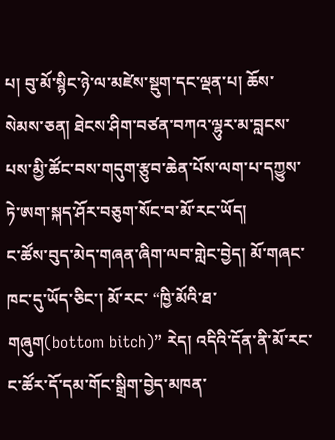པ། བུ་མོ་སྙིང་ཉེ་ལ་མཛེས་སྡུག་དང་ལྡན་པ། ཆོས་སེམས་ཅན། ཐེངས་ཤིག་བཙན་བཀའ་ལྷུར་མ་བླངས་པས་མྱི་ཚོང་བས་གདུག་རྩུབ་ཆེན་པོས་ལག་པ་དཀྱུས་ཏེ་ཨག་སྐད་ཤོར་བཅུག་སོང་བ་མོ་རང་ཡོད།
ང་ཚོས་བུད་མེད་གཞན་ཞིག་ལབ་གླེང་བྱེད། མོ་གཞང་ཁང་དུ་ཡོད་ཅིང་། མོ་རང་ “ཁྱི་མོའི་ཐ་གཞུག(bottom bitch)” རེད། འདིའི་དོན་ནི་མོ་རང་ང་ཚོར་དོ་དམ་གོང་སྒྲིག་བྱེད་མཁན་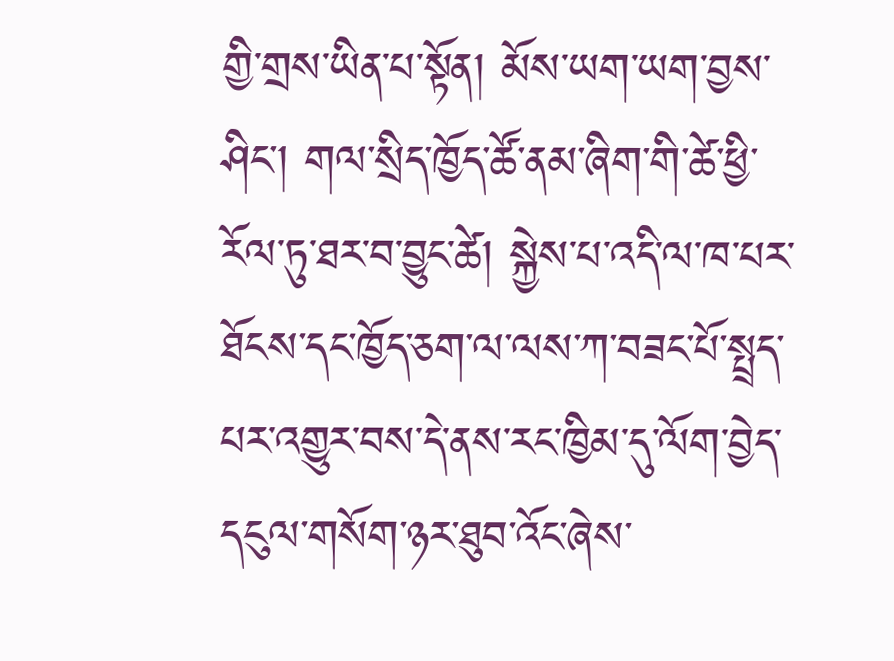གྱི་གྲས་ཡིན་པ་སྟོན། མོས་ཡག་ཡག་བྱས་ཤིང་། གལ་སྲིད་ཁྱོད་ཚོ་ནམ་ཞིག་གི་ཚེ་ཕྱི་རོལ་ཏུ་ཐར་བ་བྱུང་ཚེ། སྐྱེས་པ་འདི་ལ་ཁ་པར་ཐོངས་དང་ཁྱོད་ཅག་ལ་ལས་ཀ་བཟང་པོ་སྤྲད་པར་འགྱུར་བས་དེ་ནས་རང་ཁྱིམ་དུ་ལོག་བྱེད་དངུལ་གསོག་ཉར་ཐུབ་འོང་ཞེས་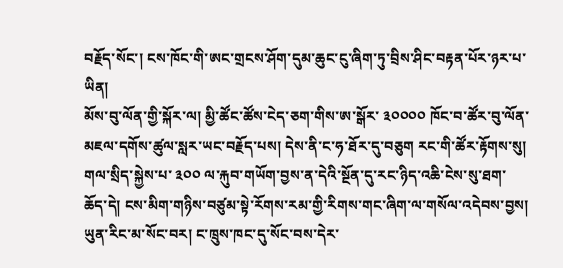བརྗོད་སོང་། ངས་ཁོང་གི་ཨང་གྲངས་ཤོག་དུམ་ཆུང་ངུ་ཞིག་ཏུ་བྲིས་ཤིང་བརྟན་པོར་ཉར་པ་ཡིན།
མོས་བུ་ལོན་གྱི་སྐོར་ལ། མྱི་ཚོང་ཚོས་ངེད་ཅག་གིས་ཨ་སྒོར་ ༣༠༠༠༠ ཁོང་བ་ཚོར་བུ་ལོན་མཇལ་དགོས་ཚུལ་སླར་ཡང་བརྗོད་པས། དེས་ནི་ང་ཧ་ཐོར་དུ་བཅུག རང་གི་ཚོར་རྟོགས་སུ། གལ་སྲིད་སྐྱེས་པ་ ༣༠༠ ལ་རྐུབ་གཡོག་བྱས་ན་དེའི་སྔོན་དུ་རང་ཉིད་འཆི་ངེས་སུ་ཐག་ཆོད་དེ། ངས་མིག་གཉིས་བཙུམ་སྟེ་རོགས་རམ་གྱི་རིགས་གང་ཞིག་ལ་གསོལ་འདེབས་བྱས།
ཡུན་རིང་མ་སོང་བར། ང་ཁྲུས་ཁང་དུ་སོང་བས་དེར་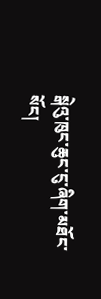སྒེའུ་ཁུང་ཆུང་ངུ་ཞིག་མཐོང་སོང།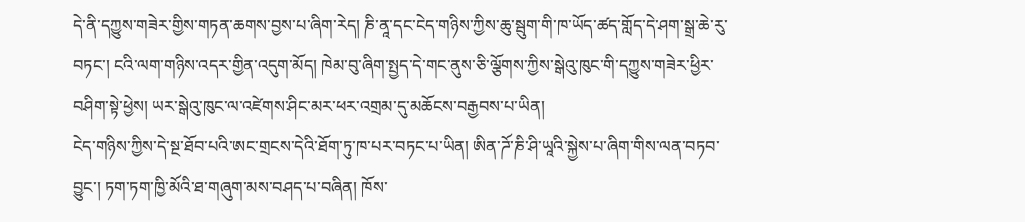དེ་ནི་དཀྱུས་གཟེར་གྱིས་གཏན་ཆགས་བྱས་པ་ཞིག་རེད། ཎི་ནཱ་དང་ངེད་གཉིས་ཀྱིས་ཆུ་སྦུག་གི་ཁ་ཡོད་ཚད་གློད་དེ་ཤག་སྒྲ་ཆེ་རུ་བཏང་། ངའི་ལག་གཉིས་འདར་གྱིན་འདུག་མོད། ཁེམ་བུ་ཞིག་སྤྱད་དེ་གང་ནུས་ཅི་ལྕོགས་ཀྱིས་སྒེའུ་ཁུང་གི་དཀྱུས་གཟེར་ཕྱིར་བཤིག་སྟེ་ཕྱེས། ཡར་སྒེའུ་ཁུང་ལ་འཛེགས་ཤིང་མར་ཕར་འགྲམ་དུ་མཆོངས་བརྒྱབས་པ་ཡིན།
ངེད་གཉིས་ཀྱིས་དེ་སྔ་ཐོབ་པའི་ཨང་གྲངས་དེའི་ཐོག་ཏུ་ཁ་པར་བཏང་པ་ཡིན། ཨིན་ཌོ་ཎི་ཤི་ཡཱའི་སྐྱེས་པ་ཞིག་གིས་ལན་བཏབ་བྱུང་། ཏག་ཏག་ཁྱི་མོའི་ཐ་གཞུག་མས་བཤད་པ་བཞིན། ཁོས་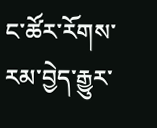ང་ཚོར་རོགས་རམ་བྱེད་རྒྱུར་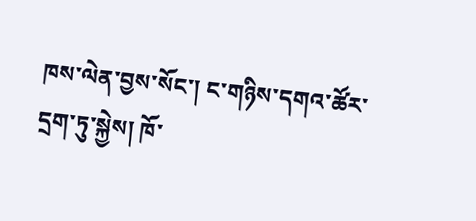ཁས་ལེན་བྱས་སོང་། ང་གཉིས་དགའ་ཚོར་དྲག་ཏུ་སྐྱེས། ཁོ་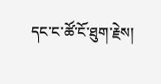དང་ང་ཚོ་ངོ་ཐུག་རྗེས།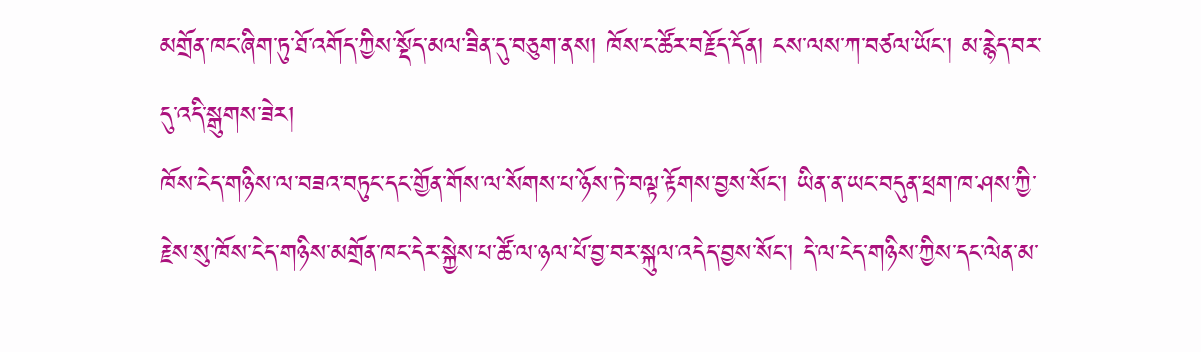མགྲོན་ཁང་ཞིག་ཏུ་ཐོ་འགོད་ཀྱིས་སྡོད་མལ་ཟིན་དུ་བཅུག་ནས། ཁོས་ང་ཚོར་བརྗོད་དོན། ངས་ལས་ཀ་བཙལ་ཡོང་། མ་རྙེད་བར་དུ་འདི་སྒུགས་ཟེར།
ཁོས་ངེད་གཉིས་ལ་བཟའ་བཏུང་དང་གྱོན་གོས་ལ་སོགས་པ་ཉོས་ཏེ་བལྟ་རྟོགས་བྱས་སོང་། ཡིན་ན་ཡང་བདུན་ཕྲག་ཁ་ཤས་ཀྱི་རྗེས་སུ་ཁོས་ངེད་གཉིས་མགྲོན་ཁང་དེར་སྐྱེས་པ་ཚོ་ལ་ཉལ་པོ་བྱ་བར་སྐུལ་འདེད་བྱས་སོང་། དེ་ལ་ངེད་གཉིས་ཀྱིས་དང་ལེན་མ་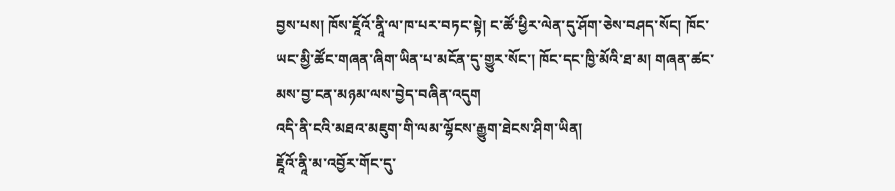བྱས་པས། ཁོས་ཇཱོའོ་ནཱི་ལ་ཁ་པར་བཏང་སྟེ། ང་ཚོ་ཕྱིར་ལེན་དུ་ཤོག་ཅེས་བཤད་སོང། ཁོང་ཡང་མྱི་ཚོང་གཞན་ཞིག་ཡིན་པ་མངོན་དུ་གྱུར་སོང་། ཁོང་དང་ཁྱི་མོའི་ཐ་མ། གཞན་ཚང་མས་བྱ་ངན་མཉམ་ལས་བྱེད་བཞིན་འདུག
འདི་ནི་ངའི་མཐའ་མཇུག་གི་ལམ་ལྷོངས་རྒྱུག་ཐེངས་ཤིག་ཡིན།
ཇཱོའོ་ནཱི་མ་འབྱོར་གོང་དུ་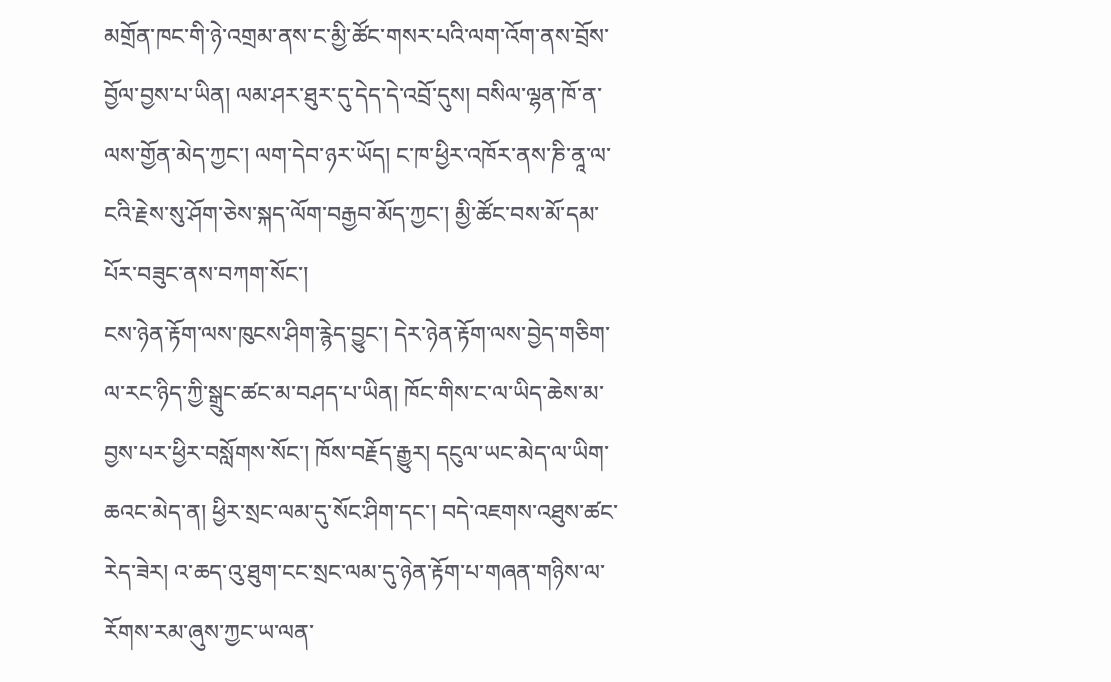མགྲོན་ཁང་གི་ཉེ་འགྲམ་ནས་ང་མྱི་ཚོང་གསར་པའི་ལག་འོག་ནས་བྲོས་བྱོལ་བྱས་པ་ཡིན། ལམ་ཤར་ཐུར་དུ་དེད་དེ་འབྲོ་དུས། བསིལ་ལྷན་ཁོ་ན་ལས་གྱོན་མེད་ཀྱང་། ལག་དེབ་ཉར་ཡོད། ང་ཁ་ཕྱིར་འཁོར་ནས་ཎི་ནཱ་ལ་ངའི་རྗེས་སུ་ཤོག་ཅེས་སྐད་ལོག་བརྒྱབ་མོད་ཀྱང་། མྱི་ཚོང་བས་མོ་དམ་པོར་བཟུང་ནས་བཀག་སོང་།
ངས་ཉེན་རྟོག་ལས་ཁུངས་ཤིག་རྙེད་བྱུང་། དེར་ཉེན་རྟོག་ལས་བྱེད་གཅིག་ལ་རང་ཉིད་ཀྱི་སྒྲུང་ཚང་མ་བཤད་པ་ཡིན། ཁོང་གིས་ང་ལ་ཡིད་ཆེས་མ་བྱས་པར་ཕྱིར་བསློགས་སོང་། ཁོས་བརྗོད་རྒྱུར། དངུལ་ཡང་མེད་ལ་ཡིག་ཆའང་མེད་ན། ཕྱིར་སྲང་ལམ་དུ་སོང་ཤིག་དང་། བདེ་འཇགས་འཐུས་ཚང་རེད་ཟེར། འ་ཆད་འུ་ཐུག་ངང་སྲང་ལམ་དུ་ཉེན་རྟོག་པ་གཞན་གཉིས་ལ་རོགས་རམ་ཞུས་ཀྱང་ཡ་ལན་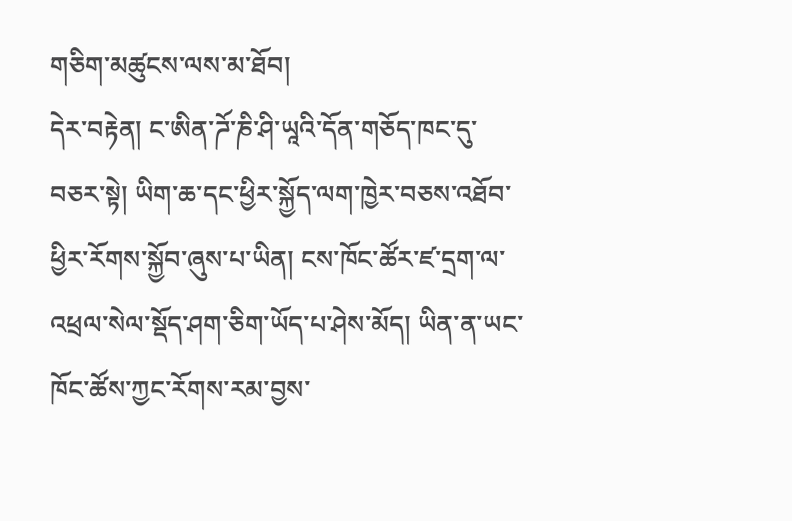གཅིག་མཚུངས་ལས་མ་ཐོབ།
དེར་བརྟེན། ང་ཨིན་ཌོ་ཎི་ཤི་ཡཱའི་དོན་གཅོད་ཁང་དུ་བཅར་སྟེ། ཡིག་ཆ་དང་ཕྱིར་སྐྱོད་ལག་ཁྱེར་བཅས་འཐོབ་ཕྱིར་རོགས་སྐྱོབ་ཞུས་པ་ཡིན། ངས་ཁོང་ཚོར་ཛ་དྲག་ལ་འཕྲལ་སེལ་སྡོད་ཤག་ཅིག་ཡོད་པ་ཤེས་མོད། ཡིན་ན་ཡང་ཁོང་ཚོས་ཀྱང་རོགས་རམ་བྱས་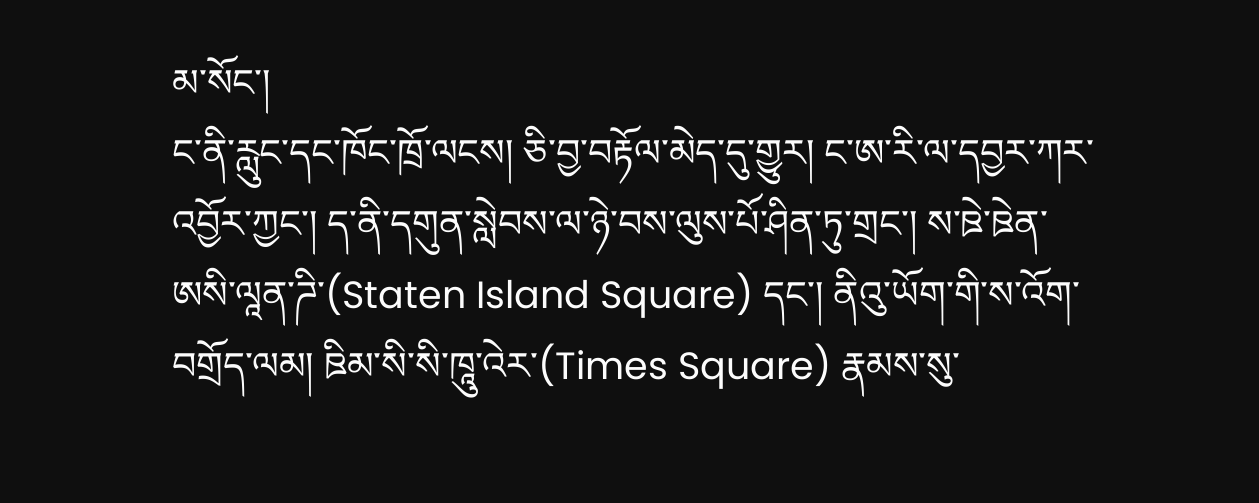མ་སོང་།
ང་ནི་རླུང་དང་ཁོང་ཁྲོ་ལངས། ཅི་བྱ་བརྟོལ་མེད་དུ་གྱུར། ང་ཨ་རི་ལ་དབྱར་ཀར་འབྱོར་ཀྱང་། ད་ནི་དགུན་སླེབས་ལ་ཉེ་བས་ལུས་པོ་ཤིན་ཏུ་གྲང་། ས་ཋེ་ཋེན་ཨསི་ལཱན་ཌི་(Staten Island Square) དང་། ནིའུ་ཡོག་གི་ས་འོག་བགྲོད་ལམ། ཋིམ་སི་སི་ཁཱུ་འེར་(Times Square) རྣམས་སུ་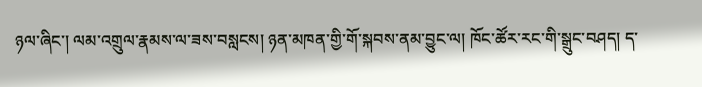ཉལ་ཞིང་། ལམ་འགྲུལ་རྣམས་ལ་ཟས་བསླངས། ཉན་མཁན་གྱི་གོ་སྐབས་ནམ་བྱུང་ལ། ཁོང་ཚོར་རང་གི་སྒྲུང་བཤད། ད་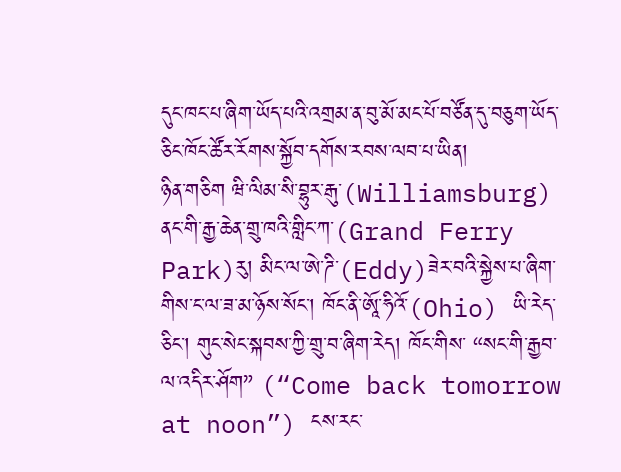དུང་ཁང་པ་ཞིག་ཡོད་པའི་འགྲམ་ན་བུ་མོ་མང་པོ་བཙོན་དུ་བཅུག་ཡོད་ཅིང་ཁོང་ཚོར་རོགས་སྐྱོབ་དགོས་རབས་ལབ་པ་ཡིན།
ཉིན་གཅིག ཝི་ལིམ་སི་བྷུར་རྒུ་(Williamsburg) ནང་གི་རྒྱ་ཆེན་གྲུ་ཁའི་གླིང་ཀ་(Grand Ferry Park)རུ། མིང་ལ་ཨེ་ཌི་(Eddy)ཟེར་བའི་སྐྱེས་པ་ཞིག་གིས་ང་ལ་ཟ་མ་ཉོས་སོང་། ཁོང་ནི་ཨཱོ་ཧིའོ་(Ohio) ཡི་རེད་ཅིང་། གུང་སེང་སྐབས་ཀྱི་གྲུ་བ་ཞིག་རེད། ཁོང་གིས་ “སང་གི་རྒྱབ་ལ་འདིར་ཤོག” (“Come back tomorrow at noon”) ངས་རང་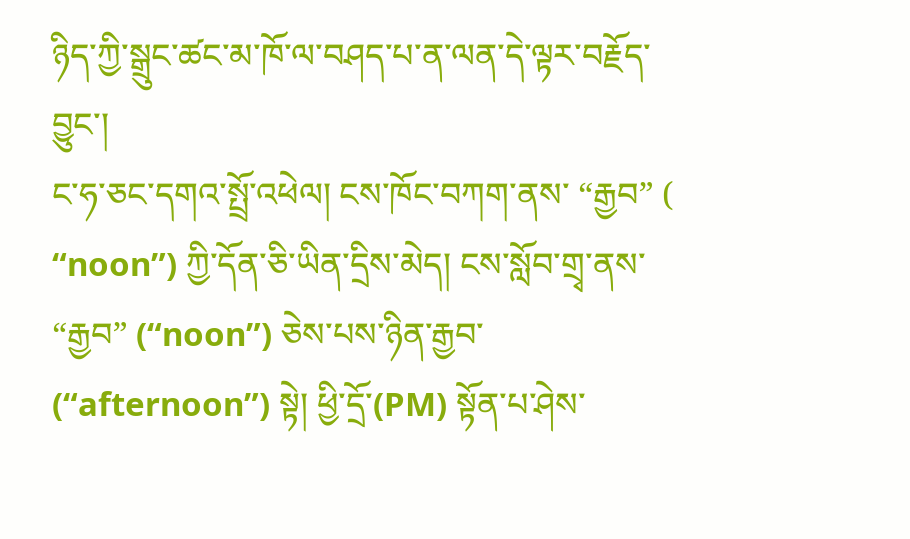ཉིད་ཀྱི་སྒྲུང་ཚང་མ་ཁོ་ལ་བཤད་པ་ན་ལན་དེ་ལྟར་བརྗོད་བྱུང་།
ང་ཧ་ཅང་དགའ་སྤྲོ་འཕེལ། ངས་ཁོང་བཀག་ནས་ “རྒྱབ” ( “noon”) ཀྱི་དོན་ཅི་ཡིན་དྲིས་མེད། ངས་སློབ་གྲྭ་ནས་ “རྒྱབ” (“noon”) ཅེས་པས་ཉིན་རྒྱབ་ (“afternoon”) སྟེ། ཕྱི་དྲོ་(PM) སྟོན་པ་ཤེས་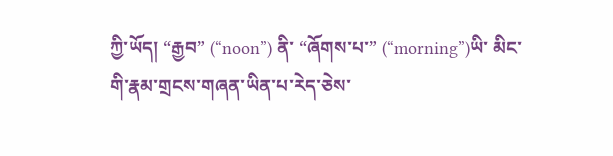ཀྱི་ཡོད། “རྒྱབ” (“noon”) ནི་ “ཞོགས་པ་” (“morning”)ཡི་ མིང་གི་རྣམ་གྲངས་གཞན་ཡིན་པ་རེད་ཅེས་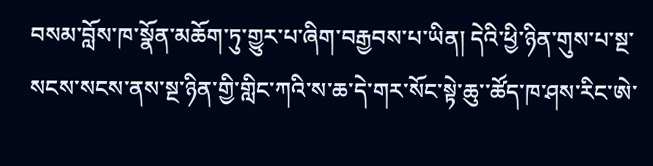བསམ་བློས་ཁ་སྣོན་མཆོག་ཏུ་གྱུར་པ་ཞིག་བརྒྱབས་པ་ཡིན། དེའི་ཕྱི་ཉིན་གུས་པ་སྔ་སངས་སངས་ནས་སྔ་ཉིན་གྱི་གླིང་ཀའི་ས་ཆ་དེ་གར་སོང་སྟེ་ཆུ་་ཚོད་ཁ་ཤས་རིང་ཨེ་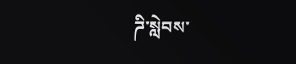ཌི་སླེབས་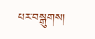པར་བསྒུགས།